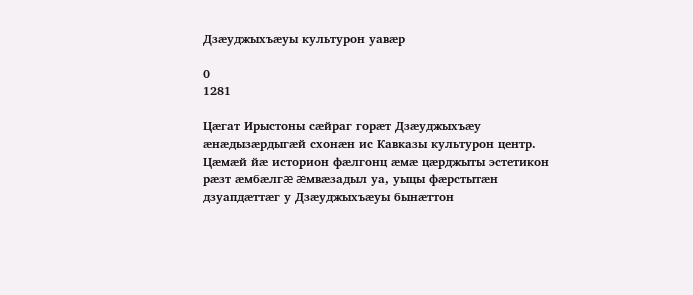Дзæуджыхъæуы культурон уавæр

0
1281

Цæгат Ирыстоны сæйраг горæт Дзæуджыхъæу æнæдызæрдыгæй схонæн ис Кавказы культурон центр. Цæмæй йæ историон фæлгонц æмæ цæрджыты эстетикон рæзт æмбæлгæ æмвæзадыл уа, уыцы фæрстытæн дзуапдæттæг у Дзæуджыхъæуы бынæттон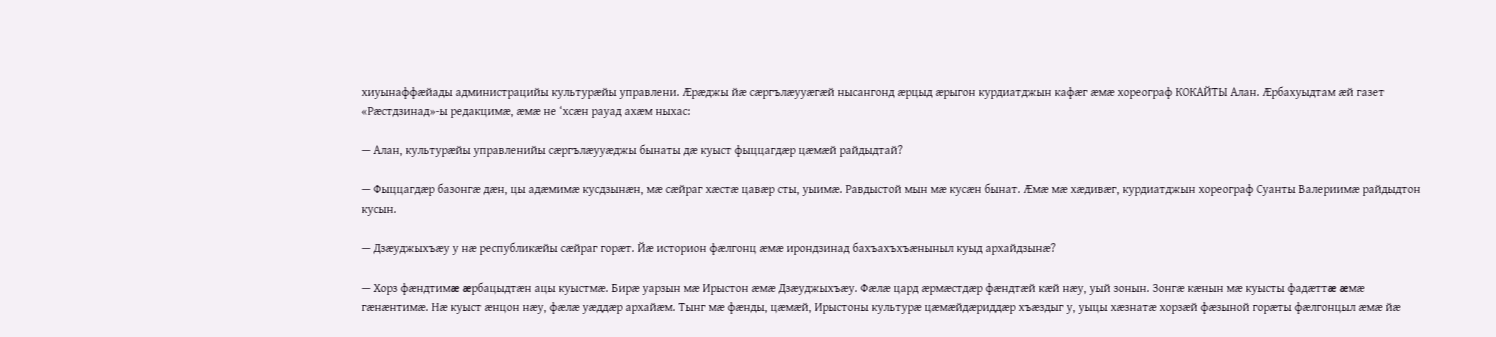хиуынаффæйады администрацийы культурæйы управлени. Æрæджы йæ сæргълæууæгæй нысангонд æрцыд æрыгон курдиатджын кафæг æмæ хореограф КОКАЙТЫ Алан. Æрбахуыдтам æй газет «Рæстдзинад»-ы редакцимæ, æмæ не ‘хсæн рауад ахæм ныхас:

— Алан, культурæйы управленийы сæргълæууæджы бынаты дæ куыст фыццагдæр цæмæй райдыдтай?

— Фыццагдæр базонгæ дæн, цы адæмимæ кусдзынæн, мæ сæйраг хæстæ цавæр сты, уыимæ. Равдыстой мын мæ кусæн бынат. Æмæ мæ хæдивæг, курдиатджын хореограф Суанты Валериимæ райдыдтон кусын.

— Дзæуджыхъæу у нæ республикæйы сæйраг горæт. Йæ историон фæлгонц æмæ ирондзинад бахъахъхъæныныл куыд архайдзынæ?

— Хорз фæндтимæ æрбацыдтæн ацы куыстмæ. Бирæ уарзын мæ Ирыстон æмæ Дзæуджыхъæу. Фæлæ цард æрмæстдæр фæндтæй кæй нæу, уый зонын. Зонгæ кæнын мæ куысты фадæттæ æмæ гæнæнтимæ. Нæ куыст æнцон нæу, фæлæ уæддæр архайæм. Тынг мæ фæнды, цæмæй, Ирыстоны культурæ цæмæйдæриддæр хъæздыг у, уыцы хæзнатæ хорзæй фæзыной горæты фæлгонцыл æмæ йæ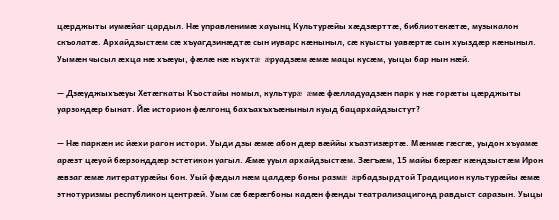цæрджыты иумæйаг цардыл. Нæ управленимæ хауынц Культурæйы хæдзæрттæ, библиотекæтæ, музыкалон скъолатæ. Архайдзыстæм сæ хъуагдзинæдтæ сын иуварс кæныныл, сæ куысты уавæртæ сын хуыздæр кæныныл. Уымæн чысыл æхца нæ хъæуы, фæлæ нæ къухтæ æруадзæм æмæ мацы кусæм, уыцы бар нын нæй.

— Дзæуджыхъæуы Хетæгкаты Къостайы номыл, культурæ æмæ фæлладуадзæн парк у нæ горæты цæрджыты уарзондæр бынат. Йæ историон фæлгонц бахъахъхъæныныл куыд бацархайдзыстут?

— Нæ паркæн ис йæхи рагон истори. Уыди дзы æмæ абон дæр вæййы хъазтизæртæ. Мæнмæ гæсгæ, уыдон хъуамæ арæзт цæуой бæрзонддæр эстетикон уагыл. Æмæ ууыл архайдзыстæм. Зæгъæм, 15 майы бæрæг кæндзыстæм Ирон æвзаг æмæ литературæйы бон. Уый фæдыл нæм цалдæр боны размæ æрбадзырдтой Традицион культурæйы æмæ этнотуризмы республикон центрæй. Уым сæ бæрæгбоны кадæн фæнды театрализацигонд равдыст саразын. Уыцы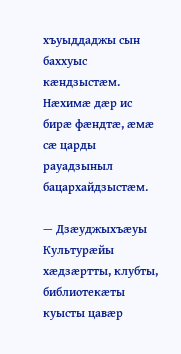хъуыддаджы сын баххуыс кæндзыстæм. Нæхимæ дæр ис бирæ фæндтæ, æмæ сæ царды рауадзыныл бацархайдзыстæм.

— Дзæуджыхъæуы Культурæйы хæдзæртты, клубты, библиотекæты куысты цавæр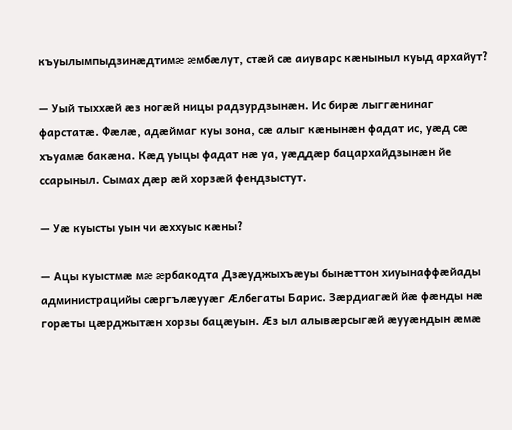къуылымпыдзинæдтимæ æмбæлут, стæй сæ аиуварс кæныныл куыд архайут?

— Уый тыххæй æз ногæй ницы радзурдзынæн. Ис бирæ лыггæнинаг фарстатæ. Фæлæ, адæймаг куы зона, сæ алыг кæнынæн фадат ис, уæд сæ хъуамæ бакæна. Кæд уыцы фадат нæ уа, уæддæр бацархайдзынæн йе ссарыныл. Сымах дæр æй хорзæй фендзыстут.

— Уæ куысты уын чи æххуыс кæны?

— Ацы куыстмæ мæ æрбакодта Дзæуджыхъæуы бынæттон хиуынаффæйады администрацийы сæргълæууæг Æлбегаты Барис. Зæрдиагæй йæ фæнды нæ горæты цæрджытæн хорзы бацæуын. Æз ыл алывæрсыгæй æууæндын æмæ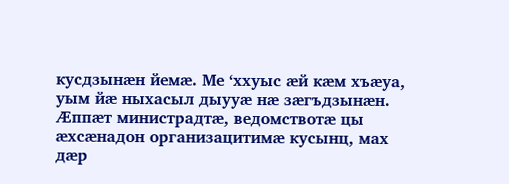кусдзынæн йемæ. Ме ‘ххуыс æй кæм хъæуа, уым йæ ныхасыл дыууæ нæ зæгъдзынæн. Æппæт министрадтæ, ведомствотæ цы æхсæнадон организацитимæ кусынц, мах дæр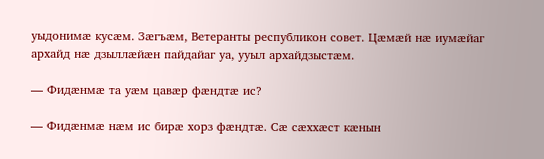уыдонимæ кусæм. Зæгъæм, Ветеранты республикон совет. Цæмæй нæ иумæйаг архайд нæ дзыллæйæн пайдайаг уа, ууыл архайдзыстæм.

— Фидæнмæ та уæм цавæр фæндтæ ис?

— Фидæнмæ нæм ис бирæ хорз фæндтæ. Сæ сæххæст кæнын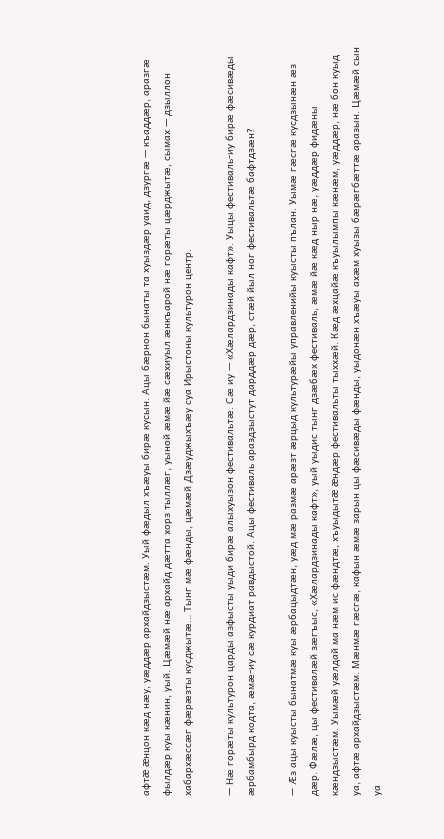афтæ æнцон кæд нæу, уæддæр архайдзыстæм. Уый фæдыл хъæуы бирæ кусын. Ацы бæрнон бынаты та хуыздæр уаид, дзургæ — къаддæр, аразгæ фылдæр куы кæнин, уый. Цæмæй нæ архайд дæтта хорз тыллæг, уыной æмæ йæ сæхиуыл æнкъарой нæ горæты цæрджытæ, сымах — дзыллон хабархæссæг фæрæзты кусджытæ… Тынг мæ фæнды, цæмæй Дзæуджыхъæу суа Ирыстоны культурон центр.

— Нæ горæты культурон царды азфысты уыди бирæ алыхуызон фестивальтæ. Сæ иу — «Хæлардзинады кафт». Уыцы фестиваль-иу бирæ фæсивæды æрбамбырд кодта, æмæ-иу сæ курдиат равдыстой. Ацы фестиваль араздзыстут дарддæр дæр, стæй йыл ног фестивальтæ бафтдзæн?

— Æз ацы куысты бынатмæ куы æрбацыдтæн, уæд мæ размæ арæзт æрцыд культурæйы управленийы куысты пълан. Уымæ гæсгæ кусдзынæн æз дæр. Фæлæ, цы фестивалæй зæгъыс, «Хæлардзинады кафт», уый уыдис тынг дзæбæх фестиваль, æмæ йæ кæд ныр нæ, уæддæр фидæны кæндзыстæм. Уымæй уæлдай ма нæм ис фæндтæ, хъуыдытæ æндæр фестивальты тыххæй. Кæд æхцайæ къуылымпы кæнæм, уæддæр, нæ бон куыд уа, афтæ архайдзыстæм. Мæнмæ гæсгæ, кафын æмæ зарын цы фæсивæды фæнды, уыдонæн хъæуы ахæм хуызы бæрæгбæттæ аразын. Цæмæй сын уа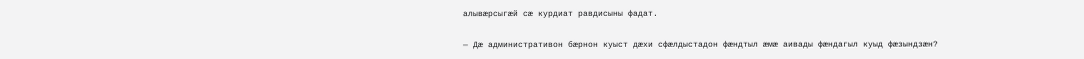алывæрсыгæй сæ курдиат равдисыны фадат.

— Дæ административон бæрнон куыст дæхи сфæлдыстадон фæндтыл æмæ аивады фæндагыл куыд фæзындзæн?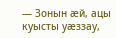— Зонын æй, ацы куысты уæззау,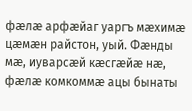фæлæ арфæйаг уаргъ мæхимæ цæмæн райстон, уый. Фæнды мæ, иуварсæй кæсгæйæ нæ, фæлæ комкоммæ ацы бынаты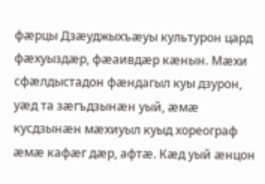фæрцы Дзæуджыхъæуы культурон цард фæхуыздæр, фæаивдæр кæнын. Мæхи сфæлдыстадон фæндагыл куы дзурон, уæд та зæгъдзынæн уый, æмæ кусдзынæн мæхиуыл куыд хореограф æмæ кафæг дæр, афтæ. Кæд уый æнцон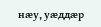нæу, уæддæр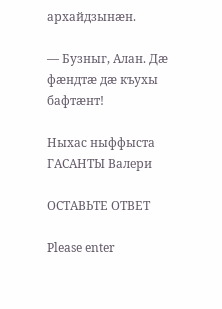архайдзынæн.

— Бузныг, Алан. Дæ фæндтæ дæ къухы бафтæнт!

Ныхас ныффыста ГАСАНТЫ Валери

ОСТАВЬТЕ ОТВЕТ

Please enter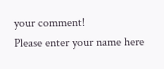your comment!
Please enter your name here